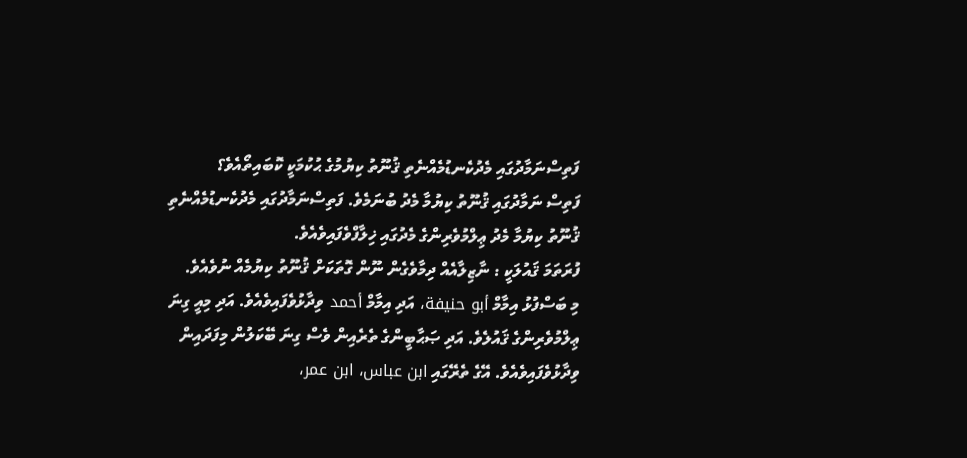ފަތިސްނަމާދުގައި މެދުކެނޑުމެއްނެތި ޤުނޫތު ކިޔުމުގެ ޙުކުމަކީ ކޮބައިތޯއެވެ؟
ފަތިސް ނަމާދުގައި ޤުނޫތު ކިޔުމާ މެދު ބުނަމެވެ. ފަތިސްނަމާދުގައި މެދުކެނޑުމެއްނެތި ޤުނޫތު ކިޔުމާ މެދު ޢިލްމުވެރިންގެ މެދުގައި ޚިލާފްވެފައިވެއެވެ.
ފުރަތަމަ ޤައުލަކީ : ނާޒިލާއެއް ދިމާވެގެން ނޫން ގޮތަކަށް ޤުނޫތު ކިޔުމެއް ނުވެއެވެ.
މި ބަސްފުޅު އިމާމް أبو حنيفة، އަދި އިމާމް أحمد ވިދާޅުވެފައިވެއެވެ. އަދި މިއީ ގިނަ ޢިލްމުވެރިންގެ ޤައުލެވެ. އަދި ޞަޙާބީންގެ ތެރެއިން ވެސް ގިނަ ބޭކަލުން މިފަދައިން ވިދާޅުވެފައިވެއެވެ. އޭގެ ތެރޭގައި ابن عباس، ابن عمر،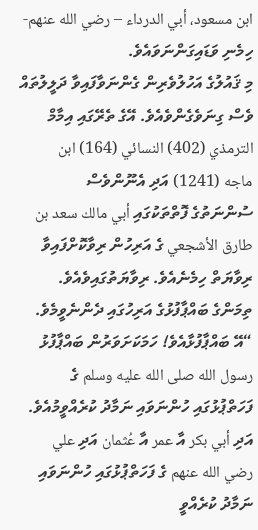ابن مسعود، أبي الدرداء – رضي الله عنهم- ހިމެނި ވަޑައިގަންނަވައެވެ.
މި ޤައުލުގެ އަހުލުވެރިން ގެންނަވާފައިވާ ދަލީލުތައް ވެސް ގިނަވެގެންވެއެވެ. އޭގެ ތެރޭގައި އިމާމް الترمذي (402) النسائي (164) ابن ماجه (1241) އަދި އެނޫންވެސް ސުންނަތުގެ ފޮތްތަކުގައި أبي مالك سعد بن طارق الأشجعي ގެ އަރިހުން ރިވާކޮށްފައިވާ ރިވާޔަތް ހިމެނެއެވެ. ރިވާޔަތުގައިވެއެވެ. ތިމަންގެ ބައްޕާފުޅުގެ އަރިހުގައި ދެންނެވީމެވެ. “އޭ ބައްޕާފުޅާއެވެ! ހަމަކަށަވަރުން ބައްޕާފުޅު رسول الله صلى الله عليه وسلم ގެ ފަހަތްޕުޅުގައި ހުންނަވައި ނަމާދު ކުރެއްވީމުއެވެ. އަދި أبي بكر އާ عمر އާ عُثمان އަދި علي رضي الله عنهم ގެ ފަހަތްޕުޅުގައި ހުންނަވައި ނަމާދު ކުރެއްވީ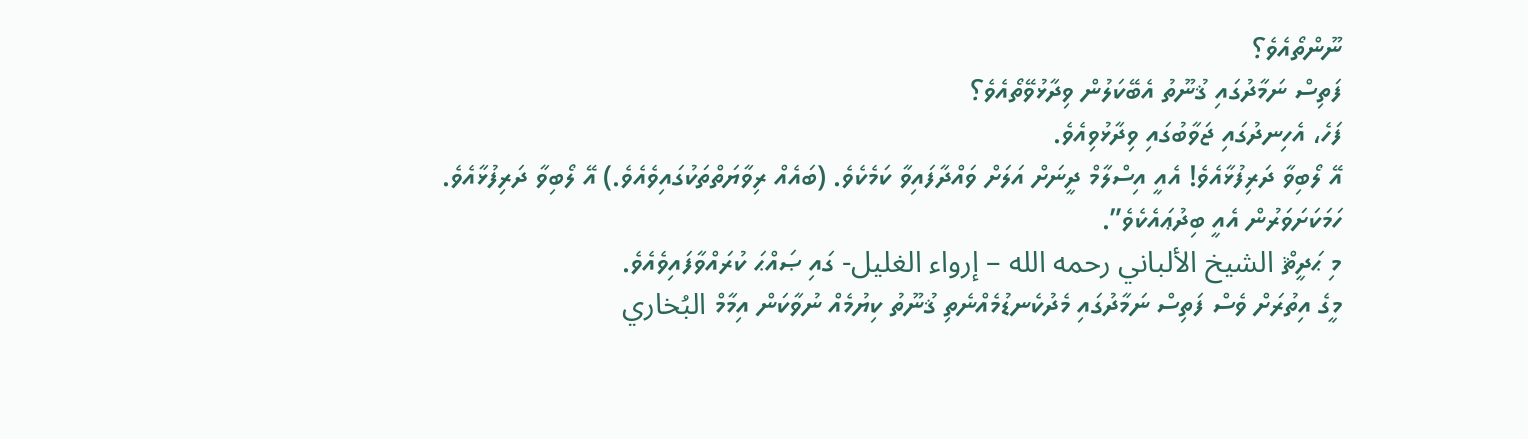ނޫންތޯއެވެ؟
ފަތިސް ނަމާދުގައި ޤުނޫތު އެބޭކަލުން ވިދާޅުވޭތޯއެވެ؟
ފަހެ، އެހިނދުގައި ޖަވާބުގައި ވިދާޅުވިއެވެ.
އޭ ލޯބިވާ ދަރިފުޅާއެވެ! އެއީ އިސްލާމް ދީނަށް އަލަށް ވައްދާފައިވާ ކަމެކެވެ. (ބައެއް ރިވާޔަތްތަކުގައިވެއެވެ.) އޭ ލޯބިވާ ދަރިފުޅާއެވެ. ހަމަކަށަވަރުން އެއީ ބިދުޢައެކެވެ”.
މި ޙަދީޘް الشيخ الألباني رحمه الله – إرواء الغليل- ގައި ޞައްޙަ ކުރައްވާފައިވެއެވެ.
މީގެ އިތުރަށް ވެސް ފަތިސް ނަމާދުގައި މެދުކެނޑުމެއްނެތި ޤުނޫތު ކިޔުމެއް ނުވާކަން އިމާމް البُخاري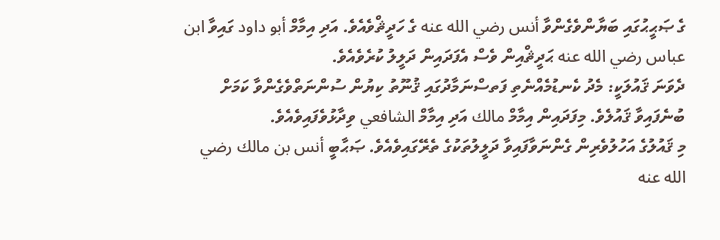ގެ ޞަޙީޙުގައި ބަޔާންވެގެންވާ أنس رضي الله عنه ގެ ހަދީޘްވެއެވެ. އަދި އިމާމް أبو داود ގައިވާ ابن عباس رضي الله عنه ޙަދީޘްއިން ވެސް އެފަދައިން ދަލީލު ކުރެވެއެވެ.
ދެވަނަ ޤައުލަކީ: މެދު ކެނޑުމެއްނެތި ފަތސްނަމާދުގައި ޤުނޫތު ކިޔުން ސުންނަތްވެގެންވާ ކަމަށް ބުނެފައިވާ ޤައުލެވެ. މިފަދައިން އިމާމް مالك އަދި އިމާމް الشافعي ވިދާޅުވެފައިވެއެވެ.
މި ޤައުލުގެ އަހުލުވެރިން ގެންނަވާފައިވާ ދަލީލުތަކުގެ ތެރޭގައިވެއެވެ. ޞަޙާބީ أنس بن مالك رضي الله عنه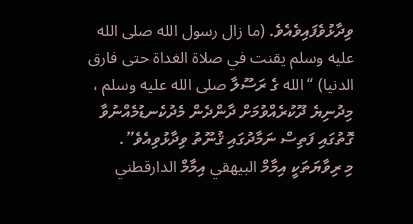ވިދާޅުވެފައިވެއެވެ. (ما زال رسول الله صلى الله عليه وسلم يقنت في صلاة الغداة حتى فارق الدنيا) “الله ގެ ރަސޫލާ صلى الله عليه وسلم ، މިދުނިޔެ ދޫކުރެއްވުމަށް ދާންދެން މެދުކެނޑުމެއްނުވާ ގޮތުގައި ފަތިސް ނަމާދުގައި ޤުނޫތު ވިދާޅުވިއެވެ”.
މި ރިވާޔަތަކީ އިމާމް البيهقي އިމާމް الدارقطني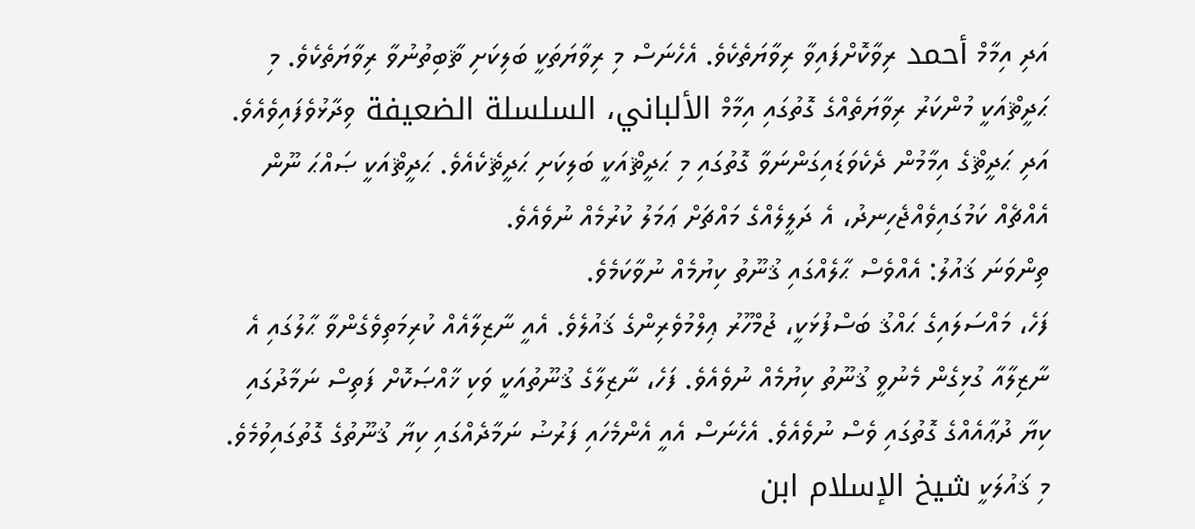އަދި އިމާމް أحمد ރިވާކޮށްފައިވާ ރިވާޔަތެކެވެ. އެހެނަސް މި ރިވާޔަތަކީ ބަލިކަށި ޘާބިތުނުވާ ރިވާޔަތެކެވެ. މި ޙަދީޘްއަކީ މުންކަރު ރިވާޔަތެއްގެ ގޮތުގައި އިމާމް الألباني، السلسلة الضعيفة ވިދާޅުވެފައިވެއެވެ. އަދި ޙަދީޘްގެ އިމާމުން ދެކެވަޑައިގަންނަވާ ގޮތުގައި މި ޙަދީޘްއަކީ ބަލިކަށި ޙަދީޘެކެއެވެ. ޙަދީޘްއަކީ ޞައްޙަ ނޫން އެއްޗެއް ކަމުގައިވެއްޖެހިނދު، އެ ދަލީލެއްގެ މައްޗަށް ޢަމަލު ކުރުމެއް ނުވެއެވެ.
ތިންވަނަ ޤައުލު: އެއްވެސް ޙާލެއްގައި ޤުނޫތު ކިޔުމެއް ނުވާކަމެވެ.
ފަހެ، މައްސަލައިގެ ޙައްޤު ބަސްފުޅަކީ، ޖުމްހޫރު ޢިލްމުވެރިންގެ ޤައުލެވެ. އެއީ ނާޒިލާއެއް ކުރިމަތިވެގެންވާ ޙާލުގައި އެ ނާޒިލާއާ ގުޅިގެން މެނުވީ ޤުނޫތު ކިޔުމެއް ނުވެއެވެ. ފަހެ، ނާޒިލާގެ ޤުނޫތުއަކީ ވަކި ޚާއްޞަކޮށް ފަތިސް ނަމާދުގައި ކިޔާ ދުޢާއެއްގެ ގޮތުގައި ވެސް ނުވެއެވެ. އެހެނަސް އެއީ އެންމެހައި ފަރުޟު ނަމާދެއްގައި ކިޔާ ޤުނޫތުގެ ގޮތުގައިވުމެވެ. މި ޤައުލަކީ شيخ الإسلام ابن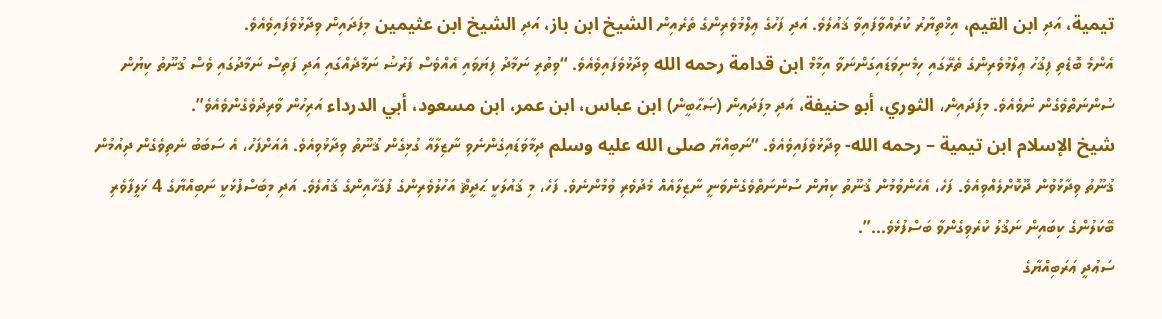تيمية، އަދި ابن القيم، އިޚްތިޔާރު ކުރައްވާފައިވާ ޤައުލެވެ. އަދި ފަހުގެ ޢިލްމުވެރިންގެ ތެރެއިން الشيخ ابن باز، އަދި الشيخ ابن عثيمين މިފަދައިން ވިދާޅުވެފައިވެއެވެ.
އެންމެ ބޮޑެތި ފިޤުހު ޢިލްމުވެރިންގެ ތެރޭގައި ހިމެނިވަޑައިގަންނަވާ އިމާމް ابن قدامة رحمه الله ވިދާޅުވެފައިވެއެވެ. “ވިތުރި ނަމާދު ފިޔަވައި އެއްވެސް ފަރުޟު ނަމާދެއްގައި އަދި ފަތިސް ނަމާދުގައި ވެސް ޤުނޫތު ކިޔުން ސުންނަތްވެގެން ނުވެއެވެ. މިފަދައިން، الثوري، أبو حنيفة، އަދި މިފަދައިން (ޞަޙާބީން) ابن عباس، ابن عمر، ابن مسعود، أبي الدرداء އަރިހުން ވާރިދުވެގެންވެއެވެ”.
شيخ الإسلام ابن تيمية – رحمه الله- ވިދާޅުވެފައިވެއެވެ. “ނަބިއްޔާ صلى الله عليه وسلم ދިމާވަޑައިގެންނެވި ނާޒިލާއާ ގުޅިގެން ޤުނޫތު ވިދާޅުވިއެވެ. އެއަށްފަހު، އެ ސަބަބު ނެތިވެގެން ދިއުމުން ޤުނޫތު ވިދާޅުވުން ދޫކޮށްލެއްވިއެވެ. ފަހެ، އެހެންވުމުން ޤުނޫތު ކިޔުން ސުންނަތްވެގެންވަނީ ނާޒިލާއެއް މެދުވެރި ވުމުންނެވެ. ފަހެ، މި ޤައުލަކީ ޙަދީޘް އަހުލުވެރިންގެ ފުޤަހާއިންގެ ޤައުލެވެ. އަދި މިބަސްފުޅަކީ ނަބިއްޔާގެ 4 ޚަލީފާވެރި ބޭކަލުންގެ ކިބައިން ނަޤުލު ކުރެވިގެންވާ ބަސްފުޅެވެ…”.
ސަޢުދީ ޢަރަބިއްޔާގެ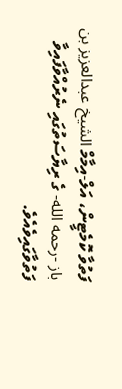ފަތުވާ ކޮމެޓީން، އަލް-އިމާމް الشيخ عبدالعزيز بن باز -رحمه الله- ގެ ރިޔާސަތުގައި ނެރުއްވާފައިވާ ފަތުވާގައިވެއެވެ.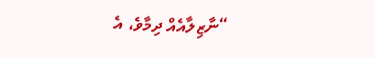“ނާޒިލާއެއް ދިމާވެ، އެ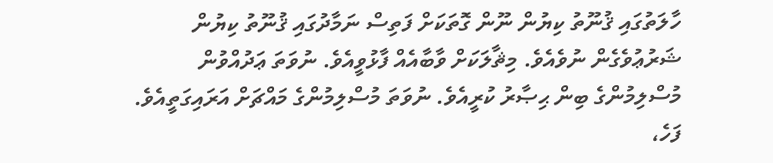ހާލަތުގައި ޤުނޫތު ކިޔުން ނޫން ގޮތަކަށް ފަތިސް ނަމާދުގައި ޤުނޫތު ކިޔުން ޝަރުޢުވެގެން ނުވެއެވެ. މިޘާލަކަށް ވާބާއެއް ފާޅުވީއެވެ. ނުވަތަ ޢަދުއްވުން މުސްލިމުންގެ ބިން ޙިޞާރު ކުރީއެވެ. ނުވަތަ މުސްލިމުންގެ މައްޗަށް އަރައިގަތީއެވެ. ފަހެ،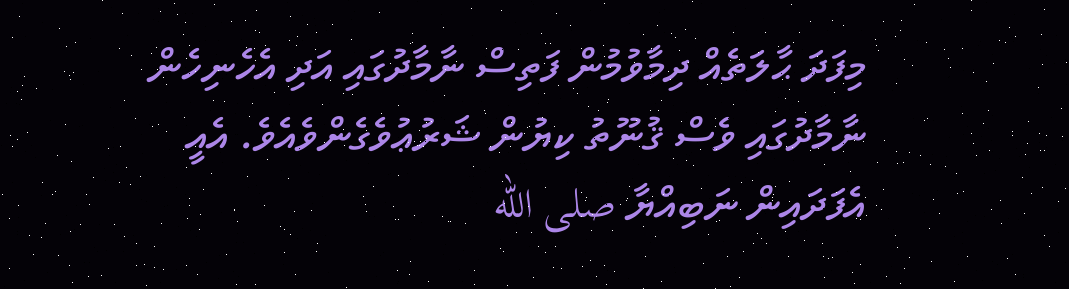މިފަދަ ޙާލަތެއް ދިމާވުމުން ފަތިސް ނާމާދުގައި އަދި އެހެނިހެން ނާމާދުގައި ވެސް ޤުނޫތު ކިޔުން ޝަރުޢުވެގެންވެއެވެ. އެއީ އެފަދައިން ނަބިއްޔާ صلى الله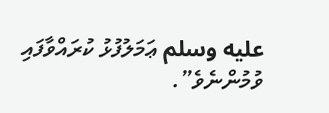عليه وسلم ޢަމަލުފުޅު ކުރައްވާފައި ވުމުންނެވެ”.